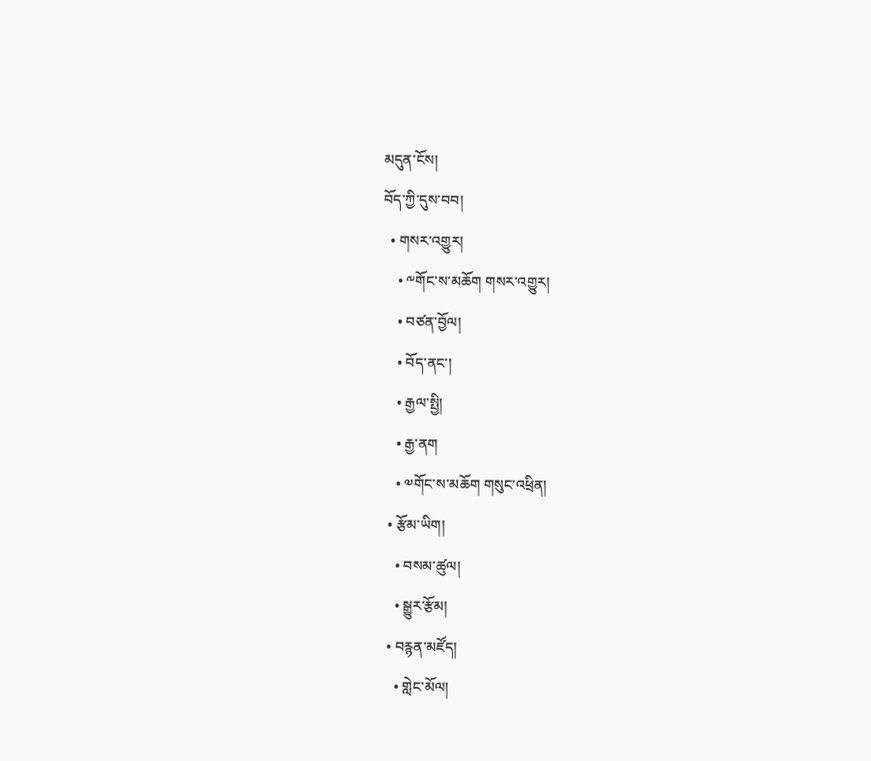མདུན་ངོས།
བོད་ཀྱི་དུས་བབ།
  • གསར་འགྱུར།
    • ༸གོང་ས་མཆོག གསར་འགྱུར།
    • བཙན་བྱོལ།
    • བོད་ནང་།
    • རྒྱལ་སྤྱི།
    • རྒྱ་ནག
    • ༧གོང་ས་མཆོག གསུང་འཕྲིན།
  • རྩོམ་ཡིག།
    • བསམ་ཚུལ།
    • སྒྱུར་རྩོམ།
  • བརྙན་མཛོད།
    • གླེང་མོལ།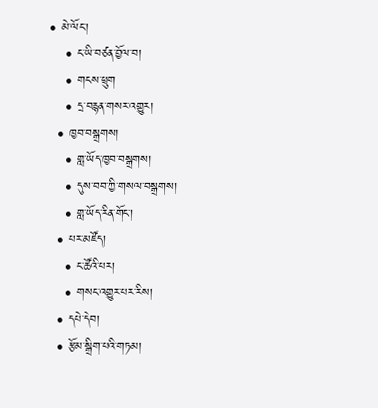• མེ་ལོང་།
    • ང་ཡི་བཙན་བྱོལ་བ།
    • གངས་ཕྲུག
    • དྲ་བརྙན་གསར་འགྱུར།
  • ཁྱབ་བསྒྲགས།
    • གླ་ཡོད་ཁྱབ་བསྒྲགས།
    • དུས་བབ་ཀྱི་གསལ་བསྒྲགས།
    • གླ་ཡོད་རིན་གོང་།
  • པར་མཛོད།
    • ང་ཚོའི་པར།
    • གསང་འགྱུར་པར་རིས།
  • དཔེ་དེབ།
  • རྩོམ་སྒྲིག་པའི་གཏམ།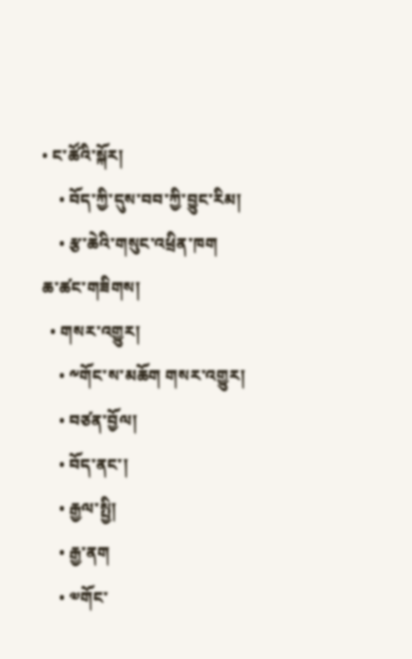• ང་ཚོའི་སྐོར།
    • བོད་ཀྱི་དུས་བབ་ཀྱི་བྱུང་རིམ།
    • རྩ་ཆེའི་གསུང་འཕྲིན་ཁག
ཆ་ཚང་གཟིགས།
  • གསར་འགྱུར།
    • ༸གོང་ས་མཆོག གསར་འགྱུར།
    • བཙན་བྱོལ།
    • བོད་ནང་།
    • རྒྱལ་སྤྱི།
    • རྒྱ་ནག
    • ༧གོང་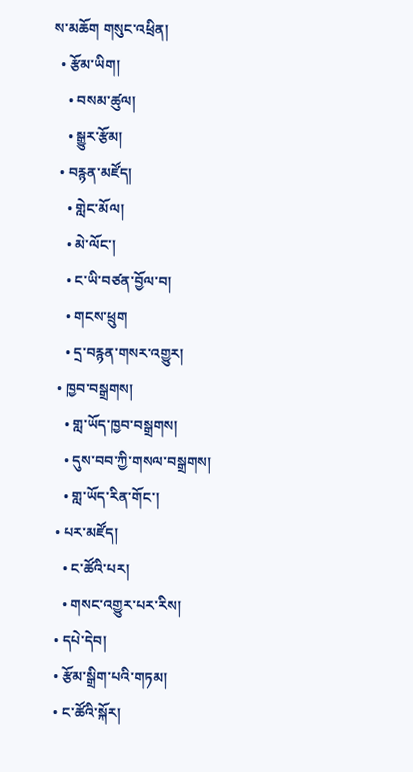ས་མཆོག གསུང་འཕྲིན།
  • རྩོམ་ཡིག།
    • བསམ་ཚུལ།
    • སྒྱུར་རྩོམ།
  • བརྙན་མཛོད།
    • གླེང་མོལ།
    • མེ་ལོང་།
    • ང་ཡི་བཙན་བྱོལ་བ།
    • གངས་ཕྲུག
    • དྲ་བརྙན་གསར་འགྱུར།
  • ཁྱབ་བསྒྲགས།
    • གླ་ཡོད་ཁྱབ་བསྒྲགས།
    • དུས་བབ་ཀྱི་གསལ་བསྒྲགས།
    • གླ་ཡོད་རིན་གོང་།
  • པར་མཛོད།
    • ང་ཚོའི་པར།
    • གསང་འགྱུར་པར་རིས།
  • དཔེ་དེབ།
  • རྩོམ་སྒྲིག་པའི་གཏམ།
  • ང་ཚོའི་སྐོར།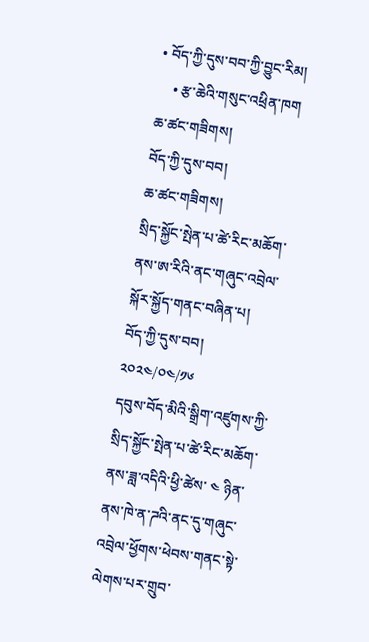• བོད་ཀྱི་དུས་བབ་ཀྱི་བྱུང་རིམ།
    • རྩ་ཆེའི་གསུང་འཕྲིན་ཁག
ཆ་ཚང་གཟིགས།
བོད་ཀྱི་དུས་བབ།
ཆ་ཚང་གཟིགས།
སྲིད་སྐྱོང་སྤེན་པ་ཚེ་རིང་མཆོག་ནས་ཨ་རིའི་ནང་གཞུང་འབྲེལ་སྐོར་སྐྱོད་གནང་བཞིན་པ།
བོད་ཀྱི་དུས་བབ།
༢༠༢༤/༠༤/༡༦
དབུས་བོད་མིའི་སྒྲིག་འཛུགས་ཀྱི་སྲིད་སྐྱོང་སྤེན་པ་ཚེ་རིང་མཆོག་ནས་ཟླ་འདིའི་ཕྱི་ཚེས་ ༤ ཉིན་ནས་ཁེ་ན་ཌའི་ནང་དུ་གཞུང་འབྲེལ་ཕྱོགས་ཕེབས་གནང་སྟེ་ལེགས་པར་གྲུབ་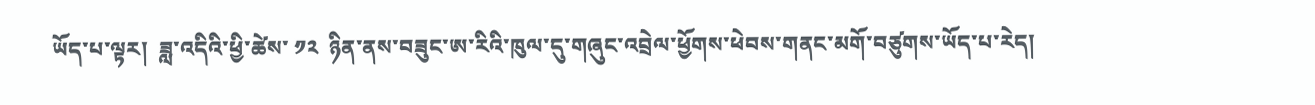ཡོད་པ་ལྟར།  ཟླ་འདིའི་ཕྱི་ཚེས་ ༡༢  ཉིན་ནས་བཟུང་ཨ་རིའི་ཁུལ་དུ་གཞུང་འབྲེལ་ཕྱོགས་ཕེབས་གནང་མགོ་བཙུགས་ཡོད་པ་རེད།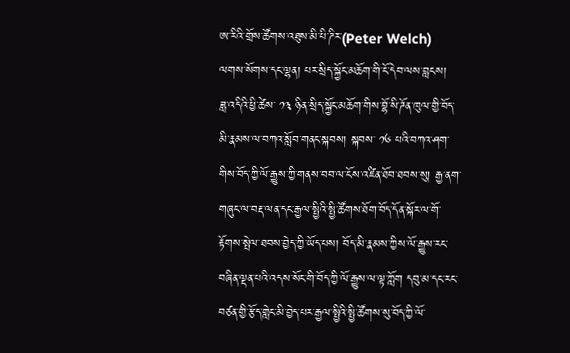ཨ་རིའི་གྲོས་ཚོགས་འཐུས་མི་པི་ཌིར་(Peter Welch) ལགས་སོགས་དང་ལྷན། པར་སྲིད་སྐྱོང་མཆོག་གི་ངོ་དེབ་ལས་བླངས།
ཟླ་འདིའི་ཕྱི་ཚེས་ ༡༣ ཉིན་སྲིད་སྐྱོང་མཆོག་གིས་བྷོ་སི་ཌོན་ཁུལ་གྱི་བོད་མི་རྣམས་ལ་བཀའ་སློབ་གནང་སྐབས། སྐབས་ ༡༦ པའི་བཀའ་ཤག་གིས་བོད་ཀྱི་ལོ་རྒྱུས་ཀྱི་གནས་བབ་ལ་ངོས་འཛིན་ཐོབ་ཐབས་སུ། རྒྱ་ནག་གཞུང་ལ་བརྡ་ལན་དང་རྒྱལ་སྤྱིའི་སྤྱི་ཚོགས་ཐོག་བོད་དོན་སྐོར་ལ་གོ་རྟོགས་སྤེལ་ཐབས་བྱེད་ཀྱི་ཡོད་པས། བོད་མི་རྣམས་ཀྱིས་ལོ་རྒྱུས་རང་བཞིན་ལྡན་པའི་འདས་སོང་གི་བོད་ཀྱི་ལོ་རྒྱུས་ལ་ལྟ་ཀློག དབུ་མ་དང་རང་བཙན་གྱི་རྩོད་གླེང་མི་བྱེད་པར་རྒྱལ་སྤྱིའི་སྤྱི་ཚོགས་སུ་བོད་ཀྱི་ལོ་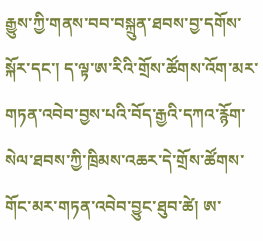རྒྱུས་ཀྱི་གནས་བབ་བསྐྲུན་ཐབས་བྱ་དགོས་སྐོར་དང་། ད་ལྟ་ཨ་རིའི་གྲོས་ཚོགས་འོག་མར་གཏན་འབེབ་བྱས་པའི་བོད་རྒྱའི་དཀའ་རྙོག་སེལ་ཐབས་ཀྱི་ཁྲིམས་འཆར་དེ་གྲོས་ཚོགས་གོང་མར་གཏན་འབེབ་བྱུང་ཐུབ་ཚེ། ཨ་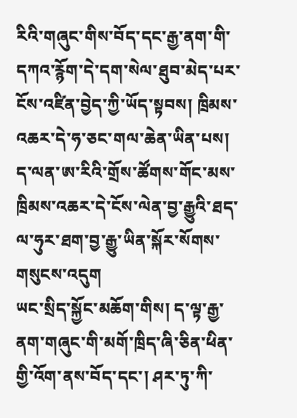རིའི་གཞུང་གིས་བོད་དང་རྒྱ་ནག་གི་དཀའ་རྙོག་དེ་དག་སེལ་ཐུབ་མེད་པར་ངོས་འཛིན་བྱེད་ཀྱི་ཡོད་སྟབས། ཁྲིམས་འཆར་དེ་ཧ་ཅང་གལ་ཆེན་ཡིན་པས། ད་ལན་ཨ་རིའི་གྲོས་ཚོགས་གོང་མས་ཁྲིམས་འཆར་དེ་ངོས་ལེན་བྱ་རྒྱུའི་ཐད་ལ་ཧུར་ཐག་བྱ་རྒྱུ་ཡིན་སྐོར་སོགས་གསུངས་འདུག
ཡང་སྲིད་སྐྱོང་མཆོག་གིས། ད་ལྟ་རྒྱ་ནག་གཞུང་གི་མགོ་ཁྲིད་ཞི་ཅིན་ཕིན་གྱི་འོག་ནས་བོད་དང་། ཤར་ཏུ་ཀི་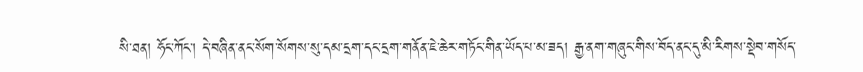སི་ཐན། ཧོང་ཀོང་། དེ་བཞིན་ནང་སོག་སོགས་སུ་དམ་དྲག་དང་དྲག་གནོན་ཇེ་ཆེར་གཏོང་གིན་ཡོད་པ་མ་ཟད། རྒྱ་ནག་གཞུང་གིས་བོད་ནང་དུ་མི་རིགས་སྡེབ་གསོད་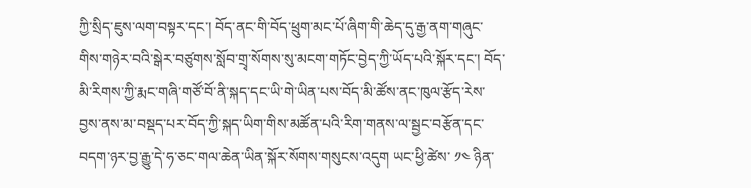ཀྱི་སྲིད་ཇུས་ལག་བསྟར་དང་། བོད་ནང་གི་བོད་ཕྲུག་མང་པོ་ཞིག་གི་ཆེད་དུ་རྒྱ་ནག་གཞུང་གིས་གཉེར་བའི་སྒེར་བཙུགས་སློབ་གྲྭ་སོགས་སུ་མངག་གཏོང་བྱེད་ཀྱི་ཡོད་པའི་སྐོར་དང་། བོད་མི་རིགས་ཀྱི་རྨང་གཞི་གཙོ་བོ་ནི་སྐད་དང་ཡི་གེ་ཡིན་པས་བོད་མི་ཚོས་ནང་ཁུལ་རྩོད་རེས་བྱས་ནས་མ་བསྡད་པར་བོད་ཀྱི་སྐད་ཡིག་གིས་མཚོན་པའི་རིག་གནས་ལ་སྦྱང་བརྩོན་དང་བདག་ཉར་བྱ་རྒྱུ་དེ་ཧ་ཅང་གལ་ཆེན་ཡིན་སྐོར་སོགས་གསུངས་འདུག ཡང་ཕྱི་ཚེས་ ༡༤ ཉིན་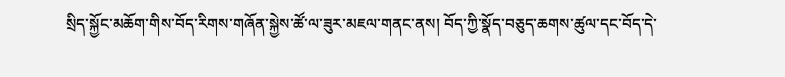སྲིད་སྐྱོང་མཆོག་གིས་བོད་རིགས་གཞོན་སྐྱེས་ཚོ་ལ་ཟུར་མཇལ་གནང་ནས། བོད་ཀྱི་སྣོད་བཅུད་ཆགས་ཚུལ་དང་བོད་དེ་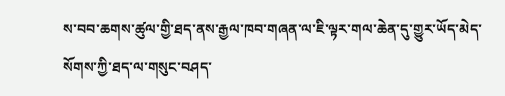ས་བབ་ཆགས་ཚུལ་གྱི་ཐད་ནས་རྒྱལ་ཁབ་གཞན་ལ་ཇི་ལྟར་གལ་ཆེན་དུ་གྱུར་ཡོད་མེད་སོགས་ཀྱི་ཐད་ལ་གསུང་བཤད་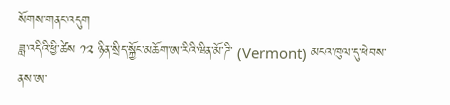སོགས་གནང་འདུག
ཟླ་འདིའི་ཕྱི་ཚེས ༡༢ ཉིན་སྲིད་སྐྱོང་མཆོག་ཨ་རིའི་ཝིན་མོ་ཌི་ (Vermont) མངའ་ཁུལ་དུ་ཕེབས་ནས་ཨ་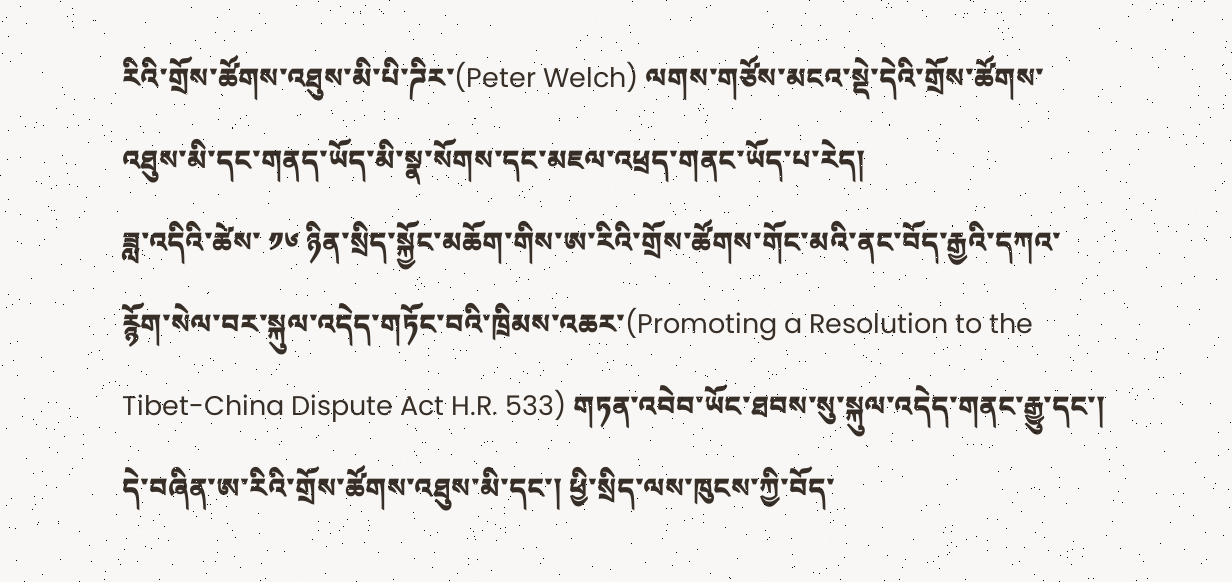རིའི་གྲོས་ཚོགས་འཐུས་མི་པི་ཌིར་(Peter Welch) ལགས་གཙོས་མངའ་སྡེ་དེའི་གྲོས་ཚོགས་འཐུས་མི་དང་གནད་ཡོད་མི་སྣ་སོགས་དང་མཇལ་འཕྲད་གནང་ཡོད་པ་རེད།
ཟླ་འདིའི་ཚེས་ ༡༦ ཉིན་སྲིད་སྐྱོང་མཆོག་གིས་ཨ་རིའི་གྲོས་ཚོགས་གོང་མའི་ནང་བོད་རྒྱའི་དཀའ་རྙོག་སེལ་བར་སྐུལ་འདེད་གཏོང་བའི་ཁྲིམས་འཆར་(Promoting a Resolution to the Tibet-China Dispute Act H.R. 533) གཏན་འབེབ་ཡོང་ཐབས་སུ་སྐུལ་འདེད་གནང་རྒྱུ་དང་། དེ་བཞིན་ཨ་རིའི་གྲོས་ཚོགས་འཐུས་མི་དང་། ཕྱི་སྲིད་ལས་ཁུངས་ཀྱི་བོད་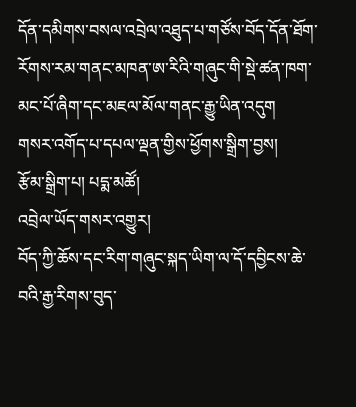དོན་དམིགས་བསལ་འབྲེལ་འཐུད་པ་གཙོས་བོད་དོན་ཐོག་རོགས་རམ་གནང་མཁན་ཨ་རིའི་གཞུང་གི་སྡེ་ཚན་ཁག་མང་པོ་ཞིག་དང་མཇལ་མོལ་གནང་རྒྱུ་ཡིན་འདུག
གསར་འགོད་པ་དཔལ་ལྡན་གྱིས་ཕྱོགས་སྒྲིག་བྱས།
རྩོམ་སྒྲིག་པ། པདྨ་མཚོ།
འབྲེལ་ཡོད་གསར་འགྱུར།
བོད་ཀྱི་ཆོས་དང་རིག་གཞུང་སྐད་ཡིག་ལ་དོ་དབྱིངས་ཆེ་བའི་རྒྱ་རིགས་བུད་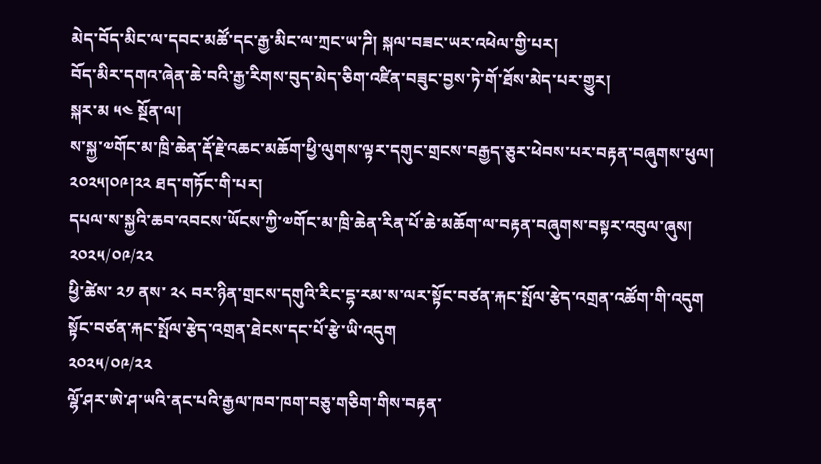མེད་བོད་མིང་ལ་དབང་མཚོ་དང་རྒྱ་མིང་ལ་ཀྲང་ཡ་ཌི། སྐལ་བཟང་ཡར་འཕེལ་གྱི་པར།
བོད་མིར་དགའ་ཞེན་ཆེ་བའི་རྒྱ་རིགས་བུད་མེད་ཅིག་འཛིན་བཟུང་བྱས་ཏེ་གོ་ཐོས་མེད་པར་གྱུར།
སྐར་མ ༥༤ སྔོན་ལ།
ས་སྐྱ་༧གོང་མ་ཁྲི་ཆེན་རྡོ་རྗེ་འཆང་མཆོག་ཕྱི་ལུགས་ལྟར་དགུང་གྲངས་བརྒྱད་ཅུར་ཕེབས་པར་བརྟན་བཞུགས་ཕུལ། ༢༠༢༥།༠༩།༢༢ ཐད་གཏོང་གི་པར།
དཔལ་ས་སྐྱའི་ཆབ་འབངས་ཡོངས་ཀྱི་༧གོང་མ་ཁྲི་ཆེན་རིན་པོ་ཆེ་མཆོག་ལ་བརྟན་བཞུགས་བསྟར་འབུལ་ཞུས།
༢༠༢༥/༠༩/༢༢
ཕྱི་ཚེས་ ༢༡ ནས་ ༢༨ བར་ཉིན་གྲངས་དགུའི་རིང་དྷ་རམ་ས་ལར་སྟོང་བཙན་རྐང་སྤོལ་རྩེད་འགྲན་འཚོག་གི་འདུག
སྟོང་བཙན་རྐང་སྤོལ་རྩེད་འགྲན་ཐེངས་དང་པོ་རྩེ་ཡི་འདུག
༢༠༢༥/༠༩/༢༢
ལྷོ་ཤར་ཨེ་ཤ་ཡའི་ནང་པའི་རྒྱལ་ཁབ་ཁག་བཅུ་གཅིག་གིས་བརྟན་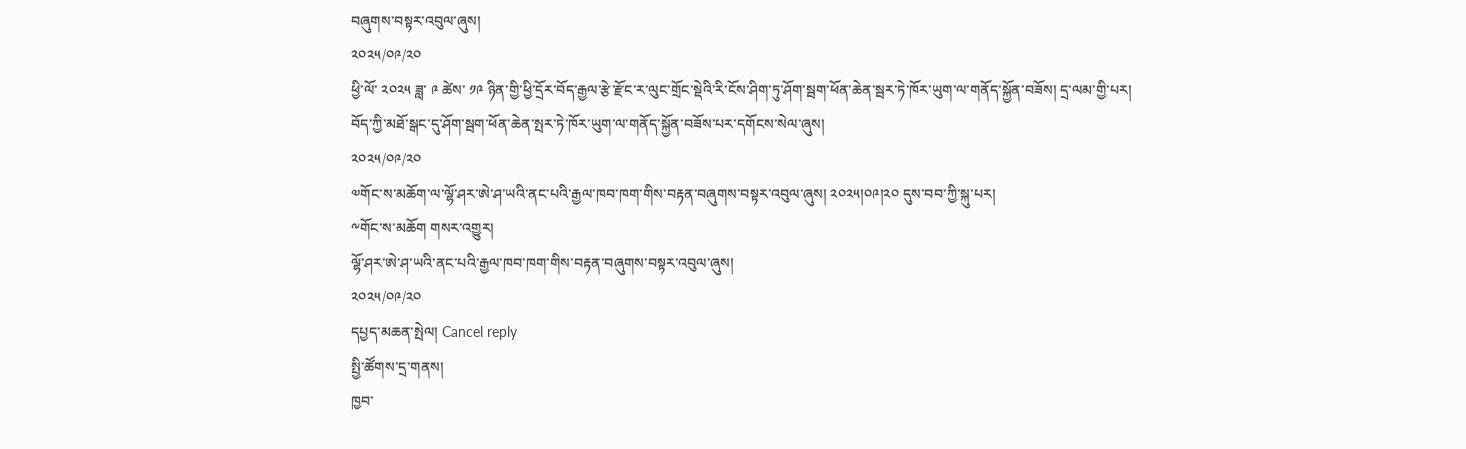བཞུགས་བསྟར་འབུལ་ཞུས།
༢༠༢༥/༠༩/༢༠
ཕྱི་ལོ་ ༢༠༢༥ ཟླ་ ༩ ཚེས་ ༡༩ ཉིན་གྱི་ཕྱི་དྲོར་བོད་རྒྱལ་རྩེ་རྫོང་ར་ལུང་གྲོང་སྡེའི་རི་ངོས་ཤིག་ཏུ་ཤོག་སྦག་ཕོན་ཆེན་སྦར་ཏེ་ཁོར་ཡུག་ལ་གནོད་སྐྱོན་བཟོས། དྲ་ལམ་གྱི་པར།
བོད་ཀྱི་མཐོ་སྒང་དུ་ཤོག་སྦག་ཕོན་ཆེན་སྤར་ཏེ་ཁོར་ཡུག་ལ་གནོད་སྐྱོན་བཟོས་པར་དགོངས་སེལ་ཞུས།
༢༠༢༥/༠༩/༢༠
༧གོང་ས་མཆོག་ལ་ལྷོ་ཤར་ཨེ་ཤ་ཡའི་ནང་པའི་རྒྱལ་ཁབ་ཁག་གིས་བརྟན་བཞུགས་བསྟར་འབུལ་ཞུས། ༢༠༢༥།༠༩།༢༠ དུས་བབ་ཀྱི་སྐུ་པར།
༸གོང་ས་མཆོག གསར་འགྱུར།
ལྷོ་ཤར་ཨེ་ཤ་ཡའི་ནང་པའི་རྒྱལ་ཁབ་ཁག་གིས་བརྟན་བཞུགས་བསྟར་འབུལ་ཞུས།
༢༠༢༥/༠༩/༢༠
དཔྱད་མཆན་སྤེལ། Cancel reply
སྤྱི་ཚོགས་དྲ་གནས།
ཁྱབ་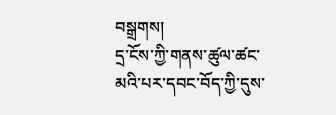བསྒྲགས།
དྲ་ངོས་ཀྱི་གནས་ཚུལ་ཚང་མའི་པར་དབང་བོད་ཀྱི་དུས་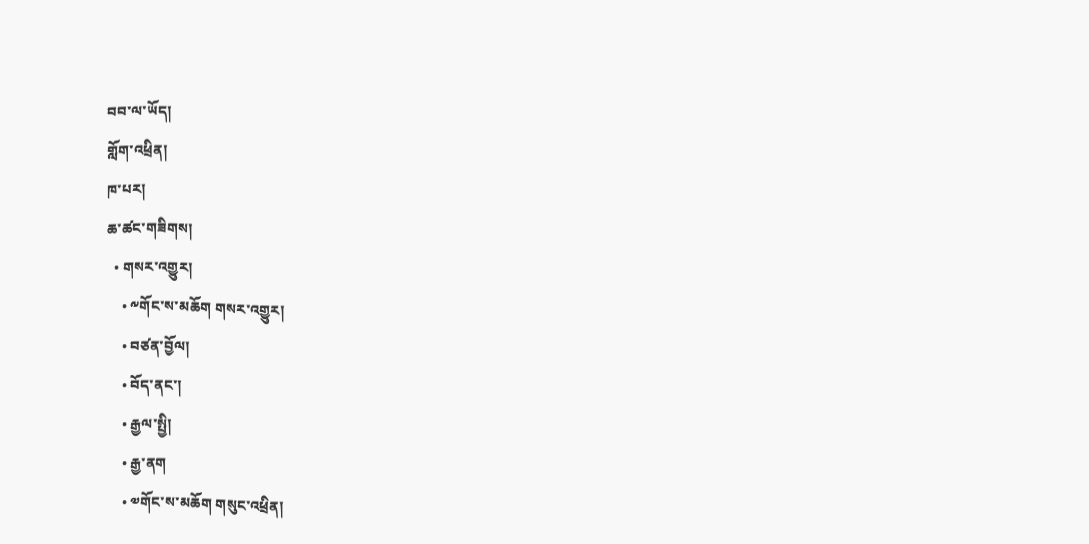བབ་ལ་ཡོད།
གློག་འཕྲིན།
ཁ་པར།
ཆ་ཚང་གཟིགས།
  • གསར་འགྱུར།
    • ༸གོང་ས་མཆོག གསར་འགྱུར།
    • བཙན་བྱོལ།
    • བོད་ནང་།
    • རྒྱལ་སྤྱི།
    • རྒྱ་ནག
    • ༧གོང་ས་མཆོག གསུང་འཕྲིན།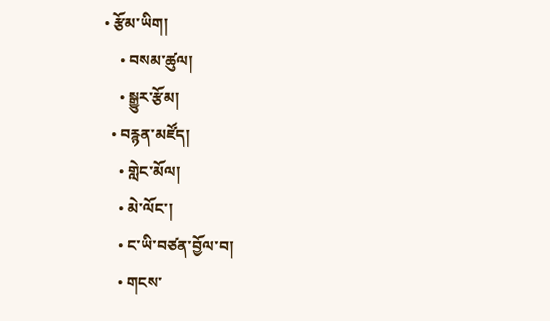• རྩོམ་ཡིག།
    • བསམ་ཚུལ།
    • སྒྱུར་རྩོམ།
  • བརྙན་མཛོད།
    • གླེང་མོལ།
    • མེ་ལོང་།
    • ང་ཡི་བཙན་བྱོལ་བ།
    • གངས་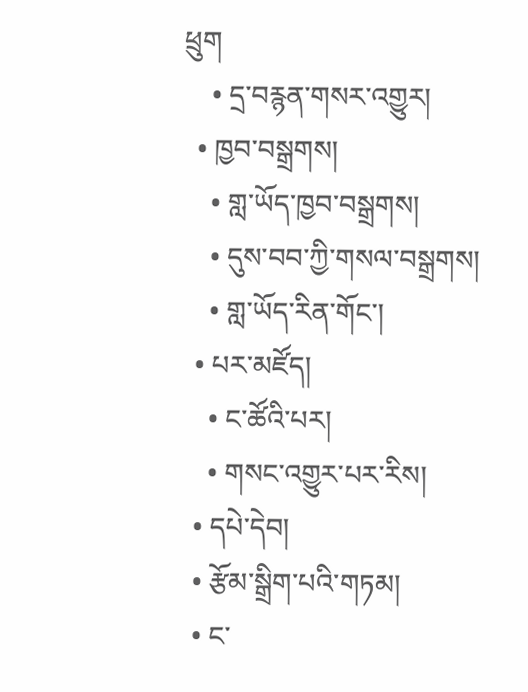ཕྲུག
    • དྲ་བརྙན་གསར་འགྱུར།
  • ཁྱབ་བསྒྲགས།
    • གླ་ཡོད་ཁྱབ་བསྒྲགས།
    • དུས་བབ་ཀྱི་གསལ་བསྒྲགས།
    • གླ་ཡོད་རིན་གོང་།
  • པར་མཛོད།
    • ང་ཚོའི་པར།
    • གསང་འགྱུར་པར་རིས།
  • དཔེ་དེབ།
  • རྩོམ་སྒྲིག་པའི་གཏམ།
  • ང་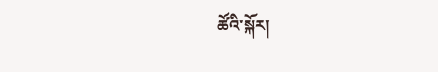ཚོའི་སྐོར།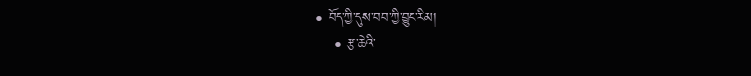• བོད་ཀྱི་དུས་བབ་ཀྱི་བྱུང་རིམ།
    • རྩ་ཆེའི་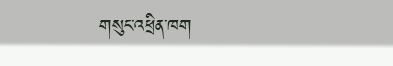གསུང་འཕྲིན་ཁག